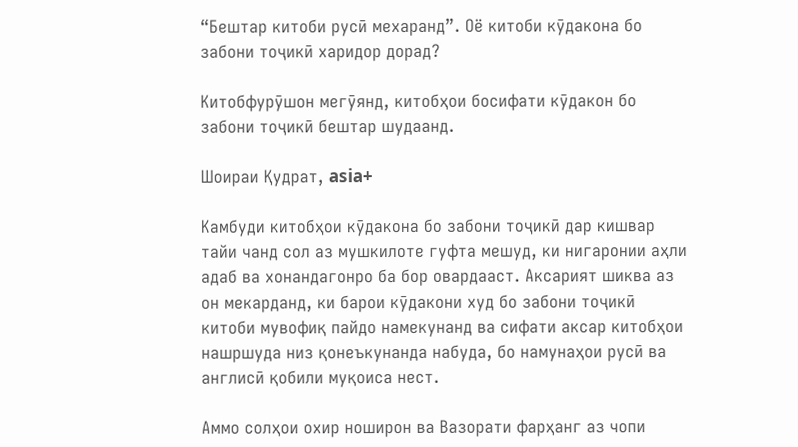“Бештар китоби русӣ мехаранд”. Оё китоби кӯдакона бо забони тоҷикӣ харидор дорад?

Китобфурӯшон мегӯянд, китобҳои босифати кӯдакон бо забони тоҷикӣ бештар шудаанд.

Шоираи Қудрат, asia+

Камбуди китобҳои кӯдакона бо забони тоҷикӣ дар кишвар тайи чанд сол аз мушкилоте гуфта мешуд, ки нигаронии аҳли адаб ва хонандагонро ба бор овардааст. Аксарият шиква аз он мекарданд, ки барои кӯдакони худ бо забони тоҷикӣ китоби мувофиқ пайдо намекунанд ва сифати аксар китобҳои нашршуда низ қонеъкунанда набуда, бо намунаҳои русӣ ва англисӣ қобили муқоиса нест.

Аммо солҳои охир ноширон ва Вазорати фарҳанг аз чопи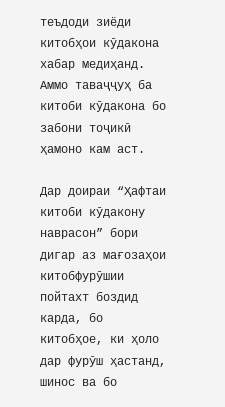теъдоди зиёди китобҳои кӯдакона хабар медиҳанд. Аммо таваҷҷуҳ ба китоби кӯдакона бо забони тоҷикӣ ҳамоно кам аст.

Дар доираи “Ҳафтаи китоби кӯдакону наврасон” бори дигар аз мағозаҳои китобфурӯшии пойтахт боздид карда, бо китобҳое, ки ҳоло дар фурӯш ҳастанд, шинос ва бо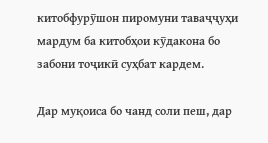китобфурӯшон пиромуни таваҷҷуҳи мардум ба китобҳои кӯдакона бо забони тоҷикӣ суҳбат кардем.

Дар муқоиса бо чанд соли пеш, дар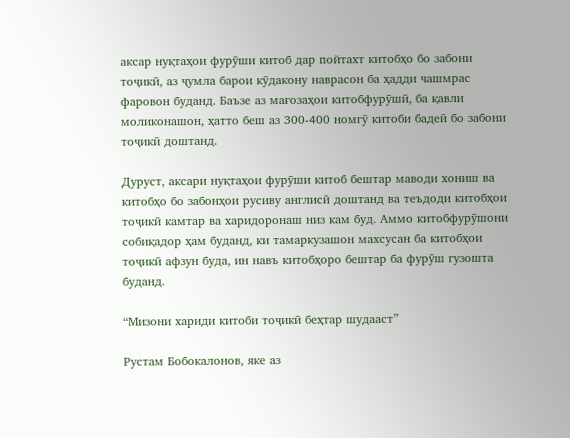аксар нуқтаҳои фурӯши китоб дар пойтахт китобҳо бо забони тоҷикӣ, аз ҷумла барои кӯдакону наврасон ба ҳадди чашмрас фаровон буданд. Баъзе аз мағозаҳои китобфурӯшӣ, ба қавли моликонашон, ҳатто беш аз 300-400 номгӯ китоби бадеӣ бо забони тоҷикӣ доштанд.

Дуруст, аксари нуқтаҳои фурӯши китоб бештар маводи хониш ва китобҳо бо забонҳои русиву англисӣ доштанд ва теъдоди китобҳои тоҷикӣ камтар ва харидоронаш низ кам буд. Аммо китобфурӯшони собиқадор ҳам буданд, ки тамаркузашон махсусан ба китобҳои тоҷикӣ афзун буда, ин навъ китобҳоро бештар ба фурӯш гузошта буданд.

“Мизони хариди китоби тоҷикӣ беҳтар шудааст”

Рустам Бобокалонов, яке аз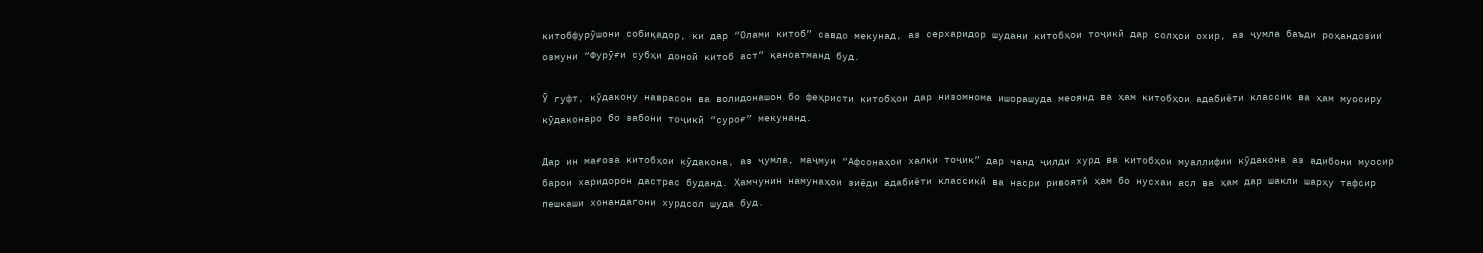китобфурӯшони собиқадор, ки дар “Олами китоб” савдо мекунад, аз серхаридор шудани китобҳои тоҷикӣ дар солҳои охир, аз ҷумла баъди роҳандозии озмуни “Фурӯғи субҳи доноӣ китоб аст” қаноатманд буд.

Ӯ гуфт, кӯдакону наврасон ва волидонашон бо феҳристи китобҳои дар низомнома ишорашуда меоянд ва ҳам китобҳои адабиёти классик ва ҳам муосиру кӯдаконаро бо забони тоҷикӣ “суроғ” мекунанд.

Дар ин мағоза китобҳои кӯдакона, аз ҷумла, маҷмуи “Афсонаҳои халқи тоҷик” дар чанд ҷилди хурд ва китобҳои муаллифии кӯдакона аз адибони муосир барои харидорон дастрас буданд. Ҳамчунин намунаҳои зиёди адабиёти классикӣ ва насри ривоятӣ ҳам бо нусхаи асл ва ҳам дар шакли шарҳу тафсир пешкаши хонандагони хурдсол шуда буд.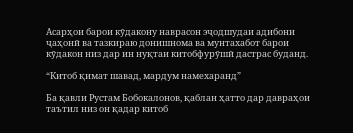Асарҳои барои кӯдакону наврасон эҷодшудаи адибони ҷаҳонӣ ва тазкираю донишнома ва мунтахабот барои кӯдакон низ дар ин нуқтаи китобфурӯшӣ дастрас буданд.

“Китоб қимат шавад, мардум намехаранд”

Ба қавли Рустам Бобокалонов, қаблан ҳатто дар давраҳои таътил низ он қадар китоб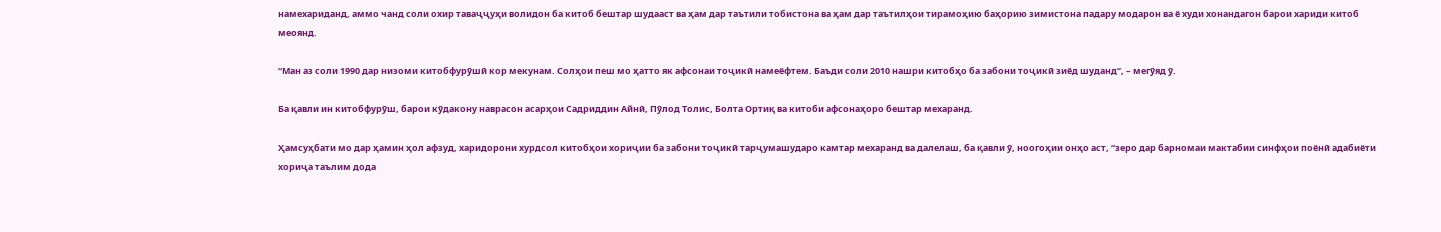намехариданд, аммо чанд соли охир таваҷҷуҳи волидон ба китоб бештар шудааст ва ҳам дар таътили тобистона ва ҳам дар таътилҳои тирамоҳию баҳорию зимистона падару модарон ва ё худи хонандагон барои хариди китоб меоянд.

“Ман аз соли 1990 дар низоми китобфурӯшӣ кор мекунам. Солҳои пеш мо ҳатто як афсонаи тоҷикӣ намеёфтем. Баъди соли 2010 нашри китобҳо ба забони тоҷикӣ зиёд шуданд”, – мегӯяд ӯ.

Ба қавли ин китобфурӯш, барои кӯдакону наврасон асарҳои Садриддин Айнӣ, Пӯлод Толис, Болта Ортиқ ва китоби афсонаҳоро бештар мехаранд.

Ҳамсуҳбати мо дар ҳамин ҳол афзуд, харидорони хурдсол китобҳои хориҷии ба забони тоҷикӣ тарҷумашударо камтар мехаранд ва далелаш, ба қавли ӯ, ноогоҳии онҳо аст, “зеро дар барномаи мактабии синфҳои поёнӣ адабиёти хориҷа таълим дода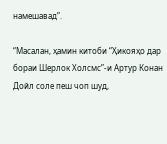намешавад”.

“Масалан, ҳамин китоби “Ҳикояҳо дар бораи Шерлок Холсмс”-и Артур Конан Дойл соле пеш чоп шуд,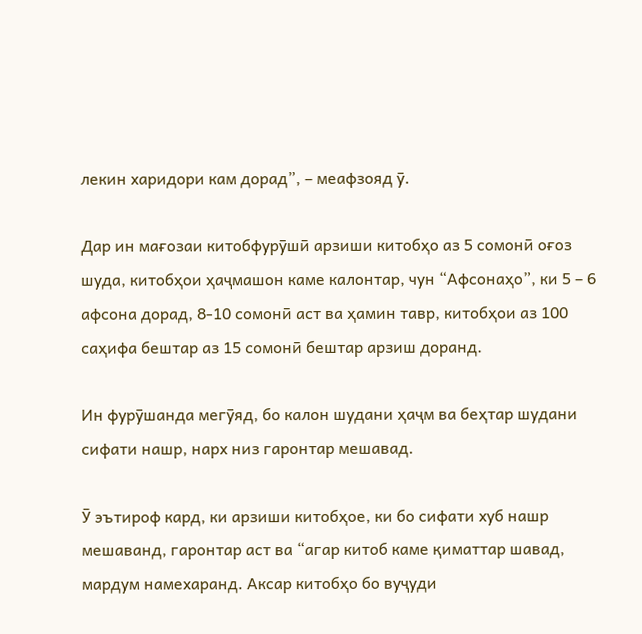лекин харидори кам дорад”, – меафзояд ӯ.

Дар ин мағозаи китобфурӯшӣ арзиши китобҳо аз 5 сомонӣ оғоз шуда, китобҳои ҳаҷмашон каме калонтар, чун “Афсонаҳо”, ки 5 – 6 афсона дорад, 8-10 сомонӣ аст ва ҳамин тавр, китобҳои аз 100 саҳифа бештар аз 15 сомонӣ бештар арзиш доранд.

Ин фурӯшанда мегӯяд, бо калон шудани ҳаҷм ва беҳтар шудани сифати нашр, нарх низ гаронтар мешавад.

Ӯ эътироф кард, ки арзиши китобҳое, ки бо сифати хуб нашр мешаванд, гаронтар аст ва “агар китоб каме қиматтар шавад, мардум намехаранд. Аксар китобҳо бо вуҷуди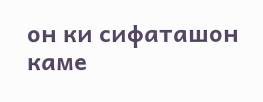он ки сифаташон каме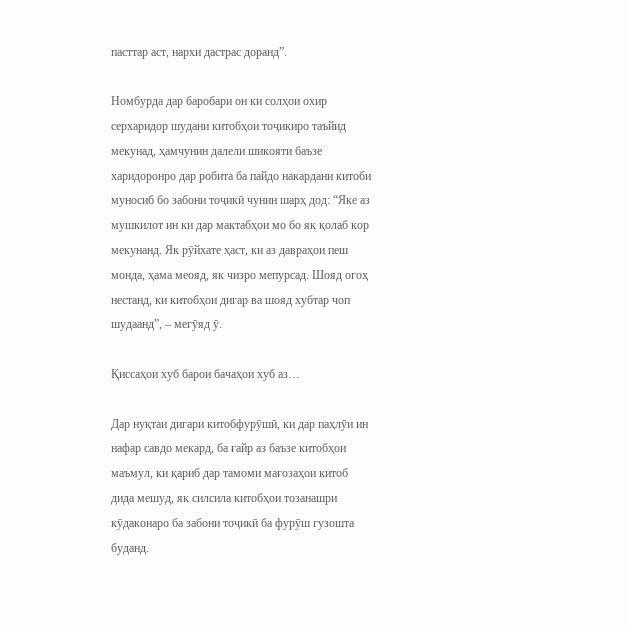пасттар аст, нархи дастрас доранд”.

Номбурда дар баробари он ки солҳои охир серхаридор шудани китобҳои тоҷикиро таъйид мекунад, ҳамчунин далели шикояти баъзе харидоронро дар робита ба пайдо накардани китоби муносиб бо забони тоҷикӣ чунин шарҳ дод: “Яке аз мушкилот ин ки дар мактабҳои мо бо як қолаб кор мекунанд. Як рӯйхате ҳаст, ки аз давраҳои пеш монда, ҳама меояд, як чизро мепурсад. Шояд огоҳ нестанд, ки китобҳои дигар ва шояд хубтар чоп шудаанд”, – мегӯяд ӯ.

Қиссаҳои хуб барои бачаҳои хуб аз…

Дар нуқтаи дигари китобфурӯшӣ, ки дар паҳлӯи ин нафар савдо мекард, ба ғайр аз баъзе китобҳои маъмул, ки қариб дар тамоми мағозаҳои китоб дида мешуд, як силсила китобҳои тозанашри кӯдаконаро ба забони тоҷикӣ ба фурӯш гузошта буданд.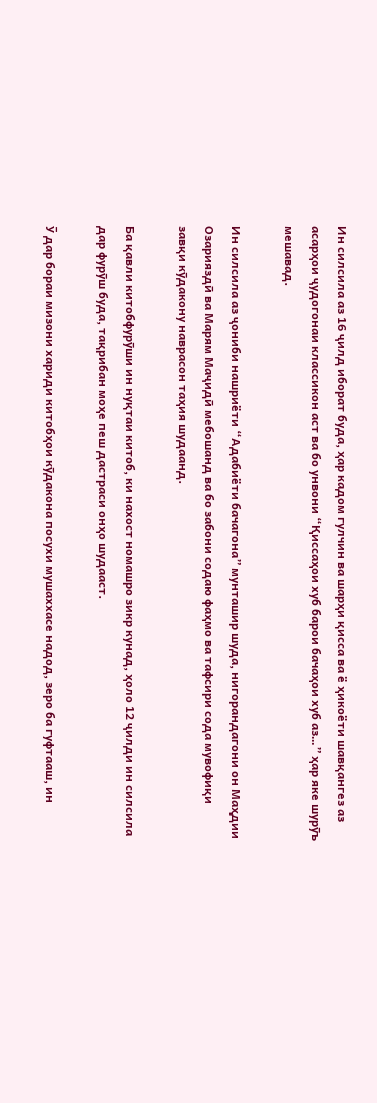Ин силсила аз 16 ҷилд иборат буда, ҳар кадом гулчин ва шарҳи қисса ва ё ҳикоёти шавқангез аз асарҳои ҷудогонаи классикон аст ва бо унвони “Қиссаҳои хуб барои бачаҳои хуб аз…” ҳар яке шурӯъ мешавад.

Ин силсила аз ҷониби нашриёти “Адабиёти бачагона” мунташир шуда, нигорандагони он Маҳдии Озарияздӣ ва Марям Маҷидӣ мебошанд ва бо забони содаю фаҳмо ва тафсири сода мувофиқи завқи кӯдакону наврасон таҳия шудаанд.

Ба қавли китобфурӯши ин нуқтаи китоб, ки нахост номашро зикр кунад, ҳоло 12 ҷилди ин силсила дар фурӯш буда, тақрибан моҳе пеш дастраси онҳо шудааст.

Ӯ дар бораи мизони хариди китобҳои кӯдакона посухи мушаххасе надод, зеро ба гуфтааш, ин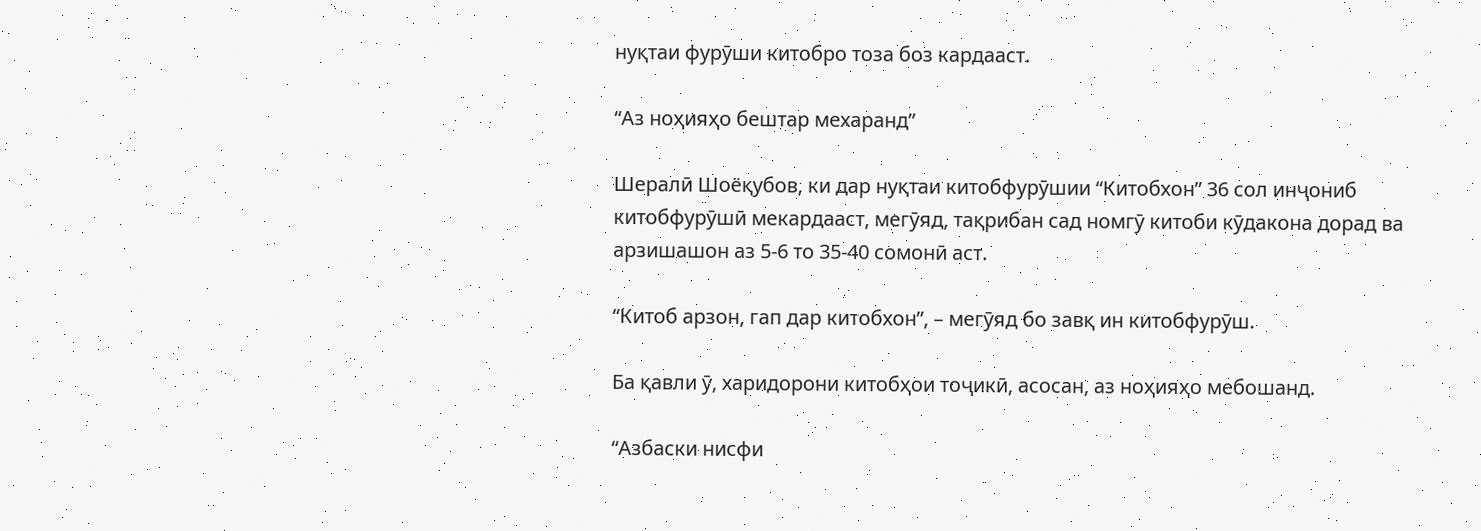нуқтаи фурӯши китобро тоза боз кардааст.

“Аз ноҳияҳо бештар мехаранд”

Шералӣ Шоёқубов, ки дар нуқтаи китобфурӯшии “Китобхон” 36 сол инҷониб китобфурӯшӣ мекардааст, мегӯяд, тақрибан сад номгӯ китоби кӯдакона дорад ва арзишашон аз 5-6 то 35-40 сомонӣ аст.

“Китоб арзон, гап дар китобхон”, – мегӯяд бо завқ ин китобфурӯш.

Ба қавли ӯ, харидорони китобҳои тоҷикӣ, асосан, аз ноҳияҳо мебошанд.

“Азбаски нисфи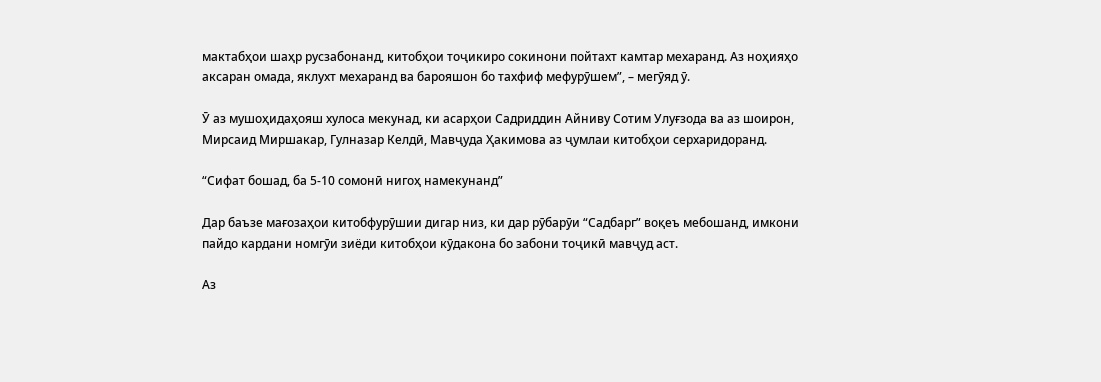мактабҳои шаҳр русзабонанд, китобҳои тоҷикиро сокинони пойтахт камтар мехаранд. Аз ноҳияҳо аксаран омада, яклухт мехаранд ва барояшон бо тахфиф мефурӯшем”, – мегӯяд ӯ.

Ӯ аз мушоҳидаҳояш хулоса мекунад, ки асарҳои Садриддин Айниву Сотим Улуғзода ва аз шоирон, Мирсаид Миршакар, Гулназар Келдӣ, Мавҷуда Ҳакимова аз ҷумлаи китобҳои серхаридоранд.

“Сифат бошад, ба 5-10 сомонӣ нигоҳ намекунанд”

Дар баъзе мағозаҳои китобфурӯшии дигар низ, ки дар рӯбарӯи “Садбарг” воқеъ мебошанд, имкони пайдо кардани номгӯи зиёди китобҳои кӯдакона бо забони тоҷикӣ мавҷуд аст.

Аз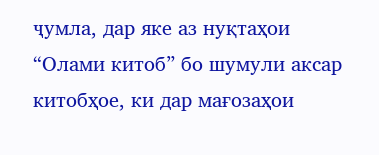ҷумла, дар яке аз нуқтаҳои “Олами китоб” бо шумули аксар китобҳое, ки дар мағозаҳои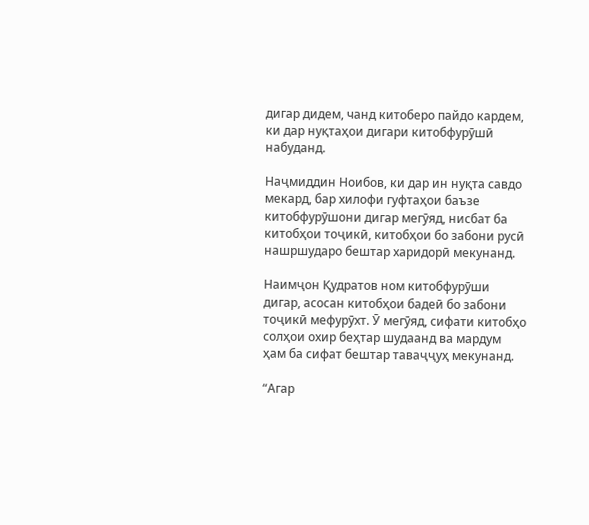дигар дидем, чанд китоберо пайдо кардем, ки дар нуқтаҳои дигари китобфурӯшӣ набуданд.

Наҷмиддин Ноибов, ки дар ин нуқта савдо мекард, бар хилофи гуфтаҳои баъзе китобфурӯшони дигар мегӯяд, нисбат ба китобҳои тоҷикӣ, китобҳои бо забони русӣ нашршударо бештар харидорӣ мекунанд.

Наимҷон Қудратов ном китобфурӯши дигар, асосан китобҳои бадеӣ бо забони тоҷикӣ мефурӯхт. Ӯ мегӯяд, сифати китобҳо солҳои охир беҳтар шудаанд ва мардум ҳам ба сифат бештар таваҷҷуҳ мекунанд.

“Агар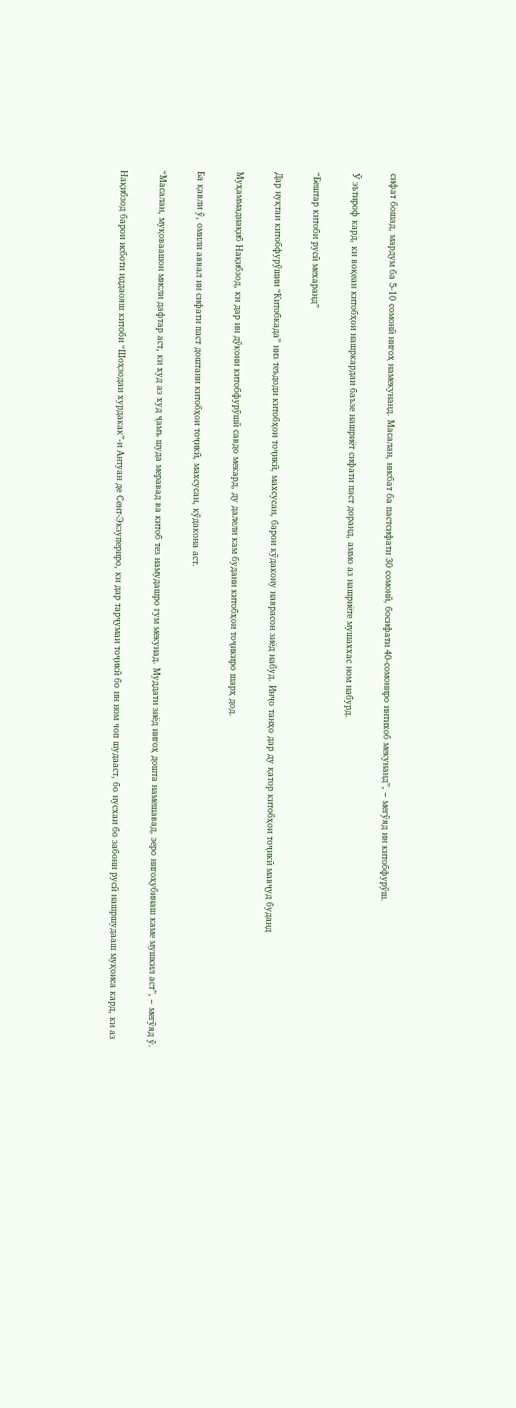сифат бошад, мардум ба 5-10 сомонӣ нигоҳ намекунанд. Масалан, нисбат ба пастсифати 30 сомонӣ, босифати 40-сомониро интихоб мекунанд”, – мегӯяд ин китобфурӯш.

Ӯ эътироф кард, ки воқеан китобҳои нашркардаи баъзе нашриёт сифати паст доранд, аммо аз нашриёте мушаххас ном набурд.

“Бештар китоби русӣ мехаранд”

Дар нуқтаи китобфурӯшии “Китобкада” низ теъдоди китобҳои тоҷикӣ, махсусан, барои кӯдакону наврасон зиёд набуд. Инҷо танҳо дар ду қатор китобҳои тоҷикӣ мавҷуд буданд

Муҳаммаднақиб Нақибзод, ки дар ин дӯкони китобфурӯшӣ савдо мекард, ду далели кам будани китобҳои тоҷикиро шарҳ дод.

Ба қавли ӯ, омили аввал ин сифати паст доштани китобҳои тоҷикӣ, махсусан, кӯдакона аст.

“Масалан, муқоваашон мисли дафтар аст, ки худ аз худ ҷамъ шуда меравад ва китоб тез намудашро гум мекунад. Муддати зиёд нигоҳ дошта намешавад, зеро нигоҳубинаш каме мушкил аст”, – мегӯяд ӯ.

Нақибзод барои исботи иддаояш китоби “Шоҳзодаи хурдакак”-и Антуан де Сент-Экзупериро, ки дар тарҷумаи тоҷикӣ бо ин ном чоп шудааст, бо нусхаи бо забони русӣ нашршудааш муқоиса кард, ки аз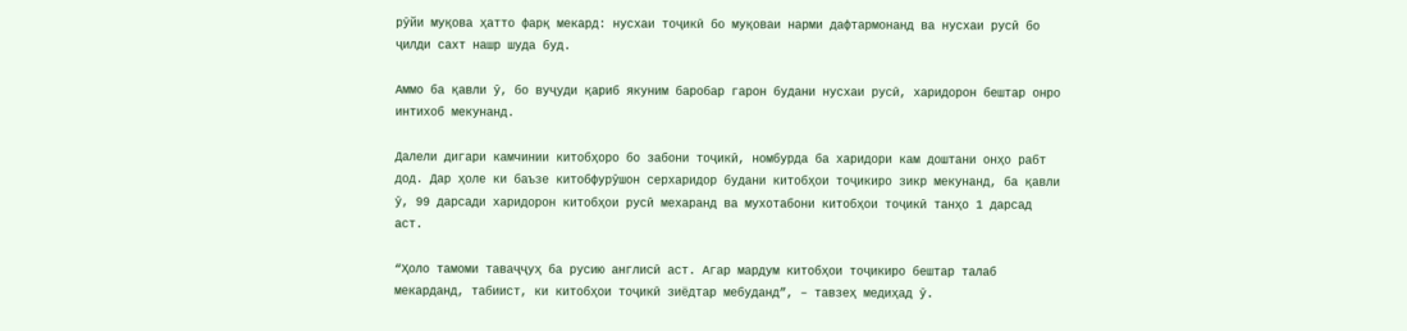рӯйи муқова ҳатто фарқ мекард: нусхаи тоҷикӣ бо муқоваи нарми дафтармонанд ва нусхаи русӣ бо ҷилди сахт нашр шуда буд.

Аммо ба қавли ӯ, бо вуҷуди қариб якуним баробар гарон будани нусхаи русӣ, харидорон бештар онро интихоб мекунанд.

Далели дигари камчинии китобҳоро бо забони тоҷикӣ, номбурда ба харидори кам доштани онҳо рабт дод. Дар ҳоле ки баъзе китобфурӯшон серхаридор будани китобҳои тоҷикиро зикр мекунанд, ба қавли ӯ, 99 дарсади харидорон китобҳои русӣ мехаранд ва мухотабони китобҳои тоҷикӣ танҳо 1 дарсад аст.

“Ҳоло тамоми таваҷҷуҳ ба русию англисӣ аст. Агар мардум китобҳои тоҷикиро бештар талаб мекарданд, табиист, ки китобҳои тоҷикӣ зиёдтар мебуданд”, – тавзеҳ медиҳад ӯ.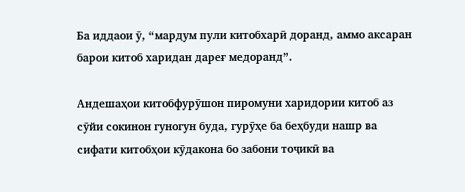Ба иддаои ӯ, “мардум пули китобхарӣ доранд, аммо аксаран барои китоб харидан дареғ медоранд”.

Андешаҳои китобфурӯшон пиромуни харидории китоб аз сӯйи сокинон гуногун буда, гурӯҳе ба беҳбуди нашр ва сифати китобҳои кӯдакона бо забони тоҷикӣ ва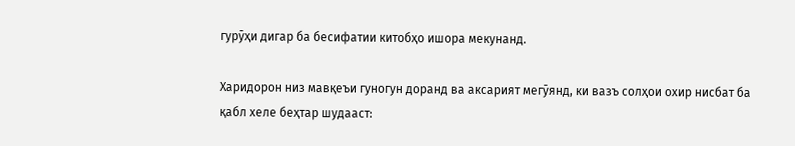гурӯҳи дигар ба бесифатии китобҳо ишора мекунанд.

Харидорон низ мавқеъи гуногун доранд ва аксарият мегӯянд, ки вазъ солҳои охир нисбат ба қабл хеле беҳтар шудааст: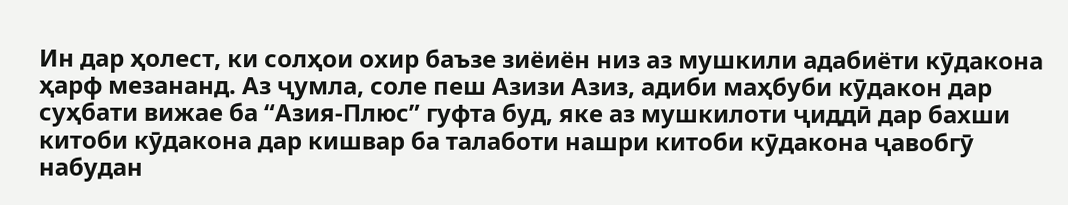Ин дар ҳолест, ки солҳои охир баъзе зиёиён низ аз мушкили адабиёти кӯдакона ҳарф мезананд. Аз ҷумла, соле пеш Азизи Азиз, адиби маҳбуби кӯдакон дар суҳбати вижае ба “Азия-Плюс” гуфта буд, яке аз мушкилоти ҷиддӣ дар бахши китоби кӯдакона дар кишвар ба талаботи нашри китоби кӯдакона ҷавобгӯ набудан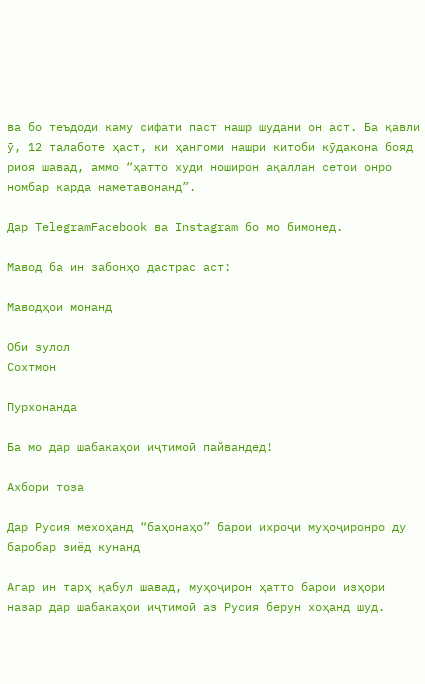ва бо теъдоди каму сифати паст нашр шудани он аст. Ба қавли ӯ, 12 талаботе ҳаст, ки ҳангоми нашри китоби кӯдакона бояд риоя шавад, аммо “ҳатто худи ноширон ақаллан сетои онро номбар карда наметавонанд”.

Дар TelegramFacebook ва Instagram бо мо бимонед.

Мавод ба ин забонҳо дастрас аст:

Маводҳои монанд

Оби зулол
Сохтмон

Пурхонанда

Ба мо дар шабакаҳои иҷтимоӣ пайвандед!

Ахбори тоза

Дар Русия мехоҳанд “баҳонаҳо” барои ихроҷи муҳоҷиронро ду баробар зиёд кунанд

Агар ин тарҳ қабул шавад, муҳоҷирон ҳатто барои изҳори назар дар шабакаҳои иҷтимоӣ аз Русия берун хоҳанд шуд.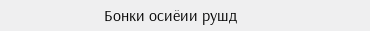Бонки осиёии рушд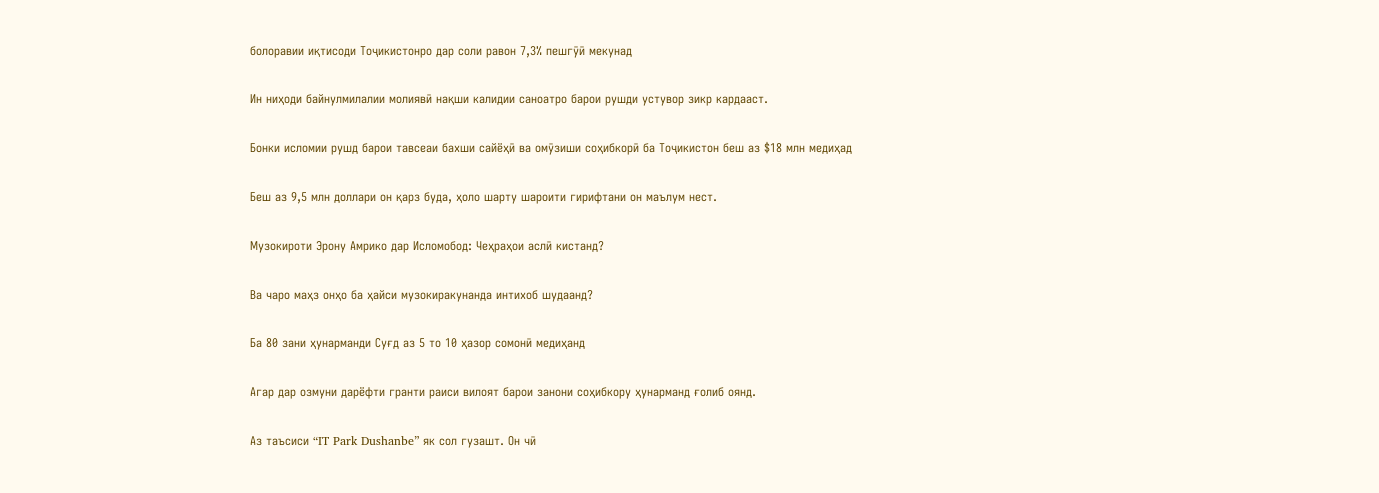болоравии иқтисоди Тоҷикистонро дар соли равон 7,3% пешгӯӣ мекунад

Ин ниҳоди байнулмилалии молиявӣ нақши калидии саноатро барои рушди устувор зикр кардааст.

Бонки исломии рушд барои тавсеаи бахши сайёҳӣ ва омӯзиши соҳибкорӣ ба Тоҷикистон беш аз $18 млн медиҳад

Беш аз 9,5 млн доллари он қарз буда, ҳоло шарту шароити гирифтани он маълум нест.

Музокироти Эрону Амрико дар Исломобод: Чеҳраҳои аслӣ кистанд?

Ва чаро маҳз онҳо ба ҳайси музокиракунанда интихоб шудаанд?

Ба 80 зани ҳунарманди Суғд аз 5 то 10 ҳазор сомонӣ медиҳанд

Агар дар озмуни дарёфти гранти раиси вилоят барои занони соҳибкору ҳунарманд ғолиб оянд.

Аз таъсиси “IT Park Dushanbe” як сол гузашт. Он чӣ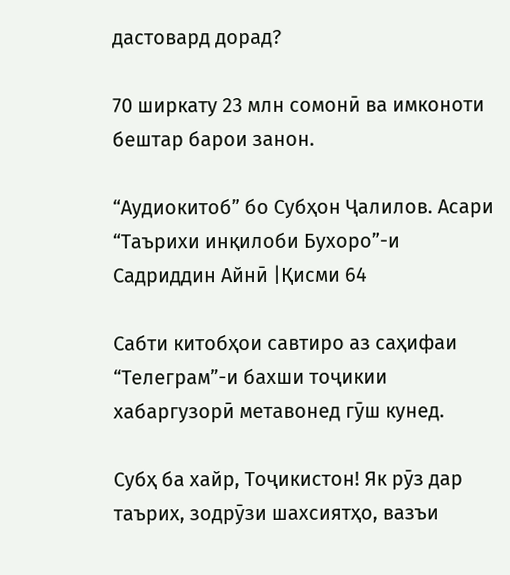дастовард дорад?

70 ширкату 23 млн сомонӣ ва имконоти бештар барои занон.

“Аудиокитоб” бо Субҳон Ҷалилов. Асари “Таърихи инқилоби Бухоро”-и Садриддин Айнӣ |Қисми 64

Cабти китобҳои савтиро аз саҳифаи “Телеграм”-и бахши тоҷикии хабаргузорӣ метавонед гӯш кунед.

Субҳ ба хайр, Тоҷикистон! Як рӯз дар таърих, зодрӯзи шахсиятҳо, вазъи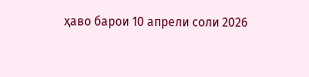ҳаво барои 10 апрели соли 2026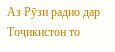Аз Рӯзи радио дар Тоҷикистон то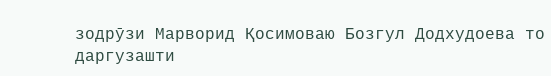зодрӯзи Марворид Қосимоваю Бозгул Додхудоева то даргузашти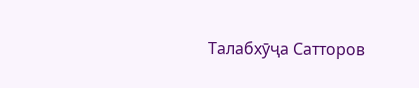Талабхӯҷа Сатторов